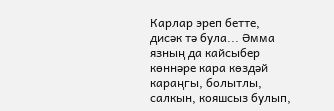Карлар эреп бетте, дисәк тә була... Әмма язның да кайсыбер көннәре кара көздәй караңгы, болытлы, салкын, кояшсыз булып,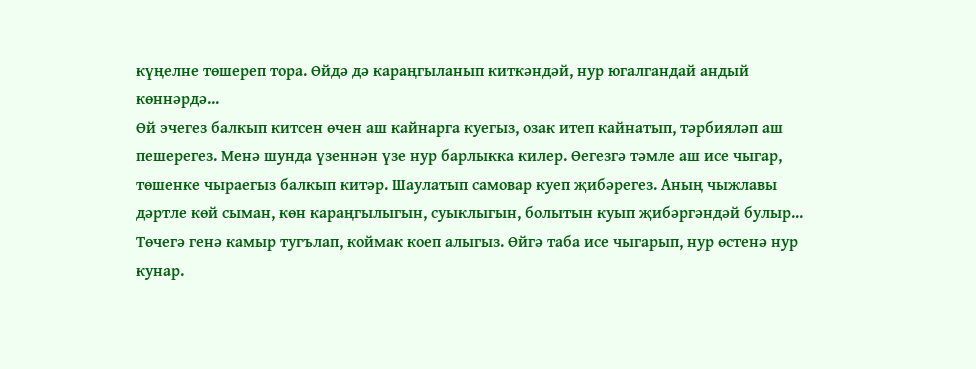күңелне төшереп тора. Өйдә дә караңгыланып киткәндәй, нур югалгандай андый көннәрдә...
Өй эчегез балкып китсен өчен аш кайнарга куегыз, озак итеп кайнатып, тәрбияләп аш пешерегез. Менә шунда үзеннән үзе нур барлыкка килер. Өегезгә тәмле аш исе чыгар, төшенке чыраегыз балкып китәр. Шаулатып самовар куеп җибәрегез. Аның чыжлавы дәртле көй сыман, көн караңгылыгын, суыклыгын, болытын куып җибәргәндәй булыр... Төчегә генә камыр тугълап, коймак коеп алыгыз. Өйгә таба исе чыгарып, нур өстенә нур кунар.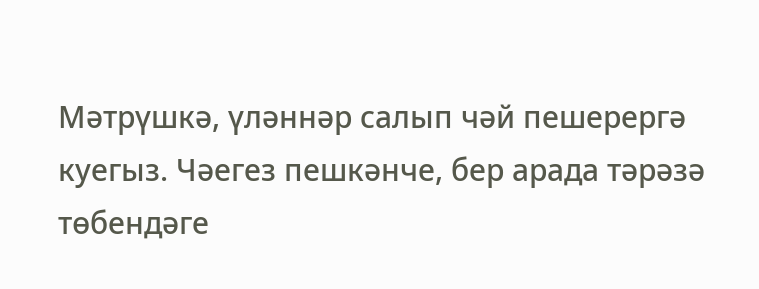Мәтрүшкә, үләннәр салып чәй пешерергә куегыз. Чәегез пешкәнче, бер арада тәрәзә төбендәге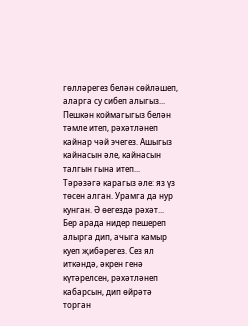гөлләрегез белән сөйләшеп, аларга су сибеп алыгыз... Пешкән коймагыгыз белән тәмле итеп, рәхәтләнеп кайнар чәй эчегез. Ашыгыз кайнасын әле, кайнасын талгын гына итеп... Тәрәзәгә карагыз әле: яз үз төсен алган. Урамга да нур кунган. Ә өегездә рәхәт... Бер арада нидер пешереп алырга дип, ачыга камыр куеп җибәрегез. Сез ял иткәндә, әкрен генә күтәрелсен, рәхәтләнеп кабарсын, дип өйрәтә торган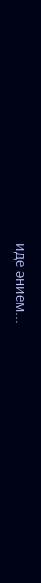иде әнием...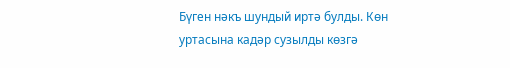Бүген нәкъ шундый иртә булды. Көн уртасына кадәр сузылды көзгә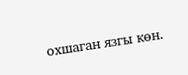охшаган язгы көн.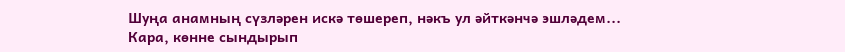Шуңа анамның сүзләрен искә төшереп, нәкъ ул әйткәнчә эшләдем...
Кара, көнне сындырып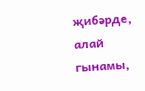җибәрде, алай гынамы,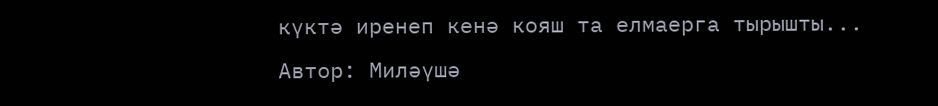күктә иренеп кенә кояш та елмаерга тырышты...
Автор: Миләүшә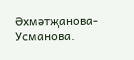Әхмәтҗанова-Усманова.